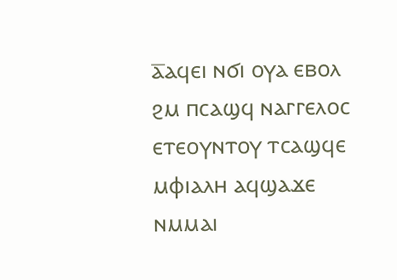ⲁ̅ⲁϥⲉⲓ ⲛϭⲓ ⲟⲩⲁ ⲉⲃⲟⲗ ϩⲙ ⲡⲥⲁϣϥ ⲛⲁⲅⲅⲉⲗⲟⲥ ⲉⲧⲉⲟⲩⲛⲧⲟⲩ ⲧⲥⲁϣϥⲉ ⲙⲫⲓⲁⲗⲏ ⲁϥϣⲁϫⲉ ⲛⲙⲙⲁⲓ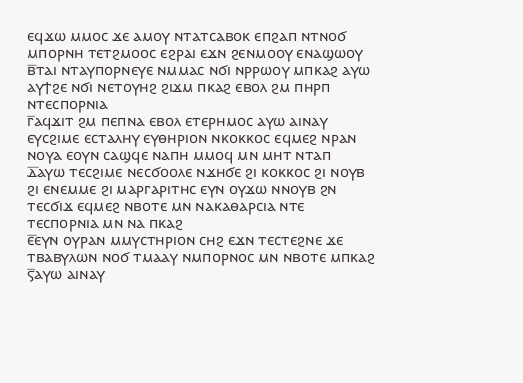ⲉϥϫⲱ ⲙⲙⲟⲥ ϫⲉ ⲁⲙⲟⲩ ⲛⲧⲁⲧⲥⲁⲃⲟⲕ ⲉⲡϩⲁⲡ ⲛⲧⲛⲟϭ ⲙⲡⲟⲣⲛⲏ ⲧⲉⲧϩⲙⲟⲟⲥ ⲉϩⲣⲁⲓ ⲉϫⲛ ϩⲉⲛⲙⲟⲟⲩ ⲉⲛⲁϣⲱⲟⲩ
ⲃ̅ⲧⲁⲓ ⲛⲧⲁⲩⲡⲟⲣⲛⲉⲩⲉ ⲛⲙⲙⲁⲥ ⲛϭⲓ ⲛⲣⲣⲱⲟⲩ ⲙⲡⲕⲁϩ ⲁⲩⲱ ⲁⲩϯϩⲉ ⲛϭⲓ ⲛⲉⲧⲟⲩⲏϩ ϩⲓϫⲙ ⲡⲕⲁϩ ⲉⲃⲟⲗ ϩⲙ ⲡⲏⲣⲡ ⲛⲧⲉⲥⲡⲟⲣⲛⲓⲁ
ⲅ̅ⲁϥϫⲓⲧ ϩⲙ ⲡⲉⲡⲛⲁ ⲉⲃⲟⲗ ⲉⲧⲉⲣⲏⲙⲟⲥ ⲁⲩⲱ ⲁⲓⲛⲁⲩ ⲉⲩⲥϩⲓⲙⲉ ⲉⲥⲧⲁⲗⲏⲩ ⲉⲩⲑⲏⲣⲓⲟⲛ ⲛⲕⲟⲕⲕⲟⲥ ⲉϥⲙⲉϩ ⲛⲣⲁⲛ ⲛⲟⲩⲁ ⲉⲟⲩⲛ ⲥⲁϣϥⲉ ⲛⲁⲡⲏ ⲙⲙⲟϥ ⲙⲛ ⲙⲏⲧ ⲛⲧⲁⲡ
ⲇ̅ⲁⲩⲱ ⲧⲉⲥϩⲓⲙⲉ ⲛⲉⲥϭⲟⲟⲗⲉ ⲛϫⲏϭⲉ ϩⲓ ⲕⲟⲕⲕⲟⲥ ϩⲓ ⲛⲟⲩⲃ ϩⲓ ⲉⲛⲉⲙⲙⲉ ϩⲓ ⲙⲁⲣⲅⲁⲣⲓⲧⲏⲥ ⲉⲩⲛ ⲟⲩϫⲱ ⲛⲛⲟⲩⲃ ϩⲛ ⲧⲉⲥϭⲓϫ ⲉϥⲙⲉϩ ⲛⲃⲟⲧⲉ ⲙⲛ ⲛⲁⲕⲁⲑⲁⲣⲥⲓⲁ ⲛⲧⲉ ⲧⲉⲥⲡⲟⲣⲛⲓⲁ ⲙⲛ ⲛⲁ ⲡⲕⲁϩ
ⲉ̅ⲉⲩⲛ ⲟⲩⲣⲁⲛ ⲙⲙⲩⲥⲧⲏⲣⲓⲟⲛ ⲥⲏϩ ⲉϫⲛ ⲧⲉⲥⲧⲉϩⲛⲉ ϫⲉ ⲧⲃⲁⲃⲩⲗⲱⲛ ⲛⲟϭ ⲧⲙⲁⲁⲩ ⲛⲙⲡⲟⲣⲛⲟⲥ ⲙⲛ ⲛⲃⲟⲧⲉ ⲙⲡⲕⲁϩ
ⲋ̅ⲁⲩⲱ ⲁⲓⲛⲁⲩ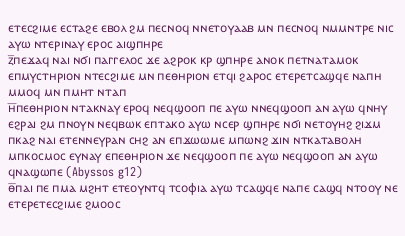ⲉⲧⲉⲥϩⲓⲙⲉ ⲉⲥⲧⲁϩⲉ ⲉⲃⲟⲗ ϩⲙ ⲡⲉⲥⲛⲟϥ ⲛⲛⲉⲧⲟⲩⲁⲁⲃ ⲙⲛ ⲡⲉⲥⲛⲟϥ ⲛⲙⲙⲛⲧⲣⲉ ⲛⲓⲥ ⲁⲩⲱ ⲛⲧⲉⲣⲓⲛⲁⲩ ⲉⲣⲟⲥ ⲁⲓϣⲡⲏⲣⲉ
ⲍ̅ⲡⲉϫⲁϥ ⲛⲁⲓ ⲛϭⲓ ⲡⲁⲅⲅⲉⲗⲟⲥ ϫⲉ ⲁϩⲣⲟⲕ ⲕⲣ ϣⲡⲏⲣⲉ ⲁⲛⲟⲕ ⲡⲉⲧⲛⲁⲧⲁⲙⲟⲕ ⲉⲡⲙⲩⲥⲧⲏⲣⲓⲟⲛ ⲛⲧⲉⲥϩⲓⲙⲉ ⲙⲛ ⲡⲉⲑⲏⲣⲓⲟⲛ ⲉⲧϥⲓ ϩⲁⲣⲟⲥ ⲉⲧⲉⲣⲉⲧⲥⲁϣϥⲉ ⲛⲁⲡⲏ ⲙⲙⲟϥ ⲙⲛ ⲡⲙⲏⲧ ⲛⲧⲁⲡ
ⲏ̅ⲡⲉⲑⲏⲣⲓⲟⲛ ⲛⲧⲁⲕⲛⲁⲩ ⲉⲣⲟϥ ⲛⲉϥϣⲟⲟⲡ ⲡⲉ ⲁⲩⲱ ⲛⲛⲉϥϣⲟⲟⲡ ⲁⲛ ⲁⲩⲱ ϥⲛⲏⲩ ⲉϩⲣⲁⲓ ϩⲙ ⲡⲛⲟⲩⲛ ⲛⲉϥⲃⲱⲕ ⲉⲡⲧⲁⲕⲟ ⲁⲩⲱ ⲛⲥⲉⲣ ϣⲡⲏⲣⲉ ⲛϭⲓ ⲛⲉⲧⲟⲩⲏϩ ϩⲓϫⲙ ⲡⲕⲁϩ ⲛⲁⲓ ⲉⲧⲉⲛⲛⲉⲩⲣⲁⲛ ⲥⲏϩ ⲁⲛ ⲉⲡϫⲱⲱⲙⲉ ⲙⲡⲱⲛϩ ϫⲓⲛ ⲛⲧⲕⲁⲧⲁⲃⲟⲗⲏ ⲙⲡⲕⲟⲥⲙⲟⲥ ⲉⲩⲛⲁⲩ ⲉⲡⲉⲑⲏⲣⲓⲟⲛ ϫⲉ ⲛⲉϥϣⲟⲟⲡ ⲡⲉ ⲁⲩⲱ ⲛⲉϥϣⲟⲟⲡ ⲁⲛ ⲁⲩⲱ ϥⲛⲁϣⲱⲡⲉ (Abyssos g12)
ⲑ̅ⲡⲁⲓ ⲡⲉ ⲡⲙⲁ ⲙϩⲏⲧ ⲉⲧⲉⲟⲩⲛⲧϥ ⲧⲥⲟⲫⲓⲁ ⲁⲩⲱ ⲧⲥⲁϣϥⲉ ⲛⲁⲡⲉ ⲥⲁϣϥ ⲛⲧⲟⲟⲩ ⲛⲉ ⲉⲧⲉⲣⲉⲧⲉⲥϩⲓⲙⲉ ϩⲙⲟⲟⲥ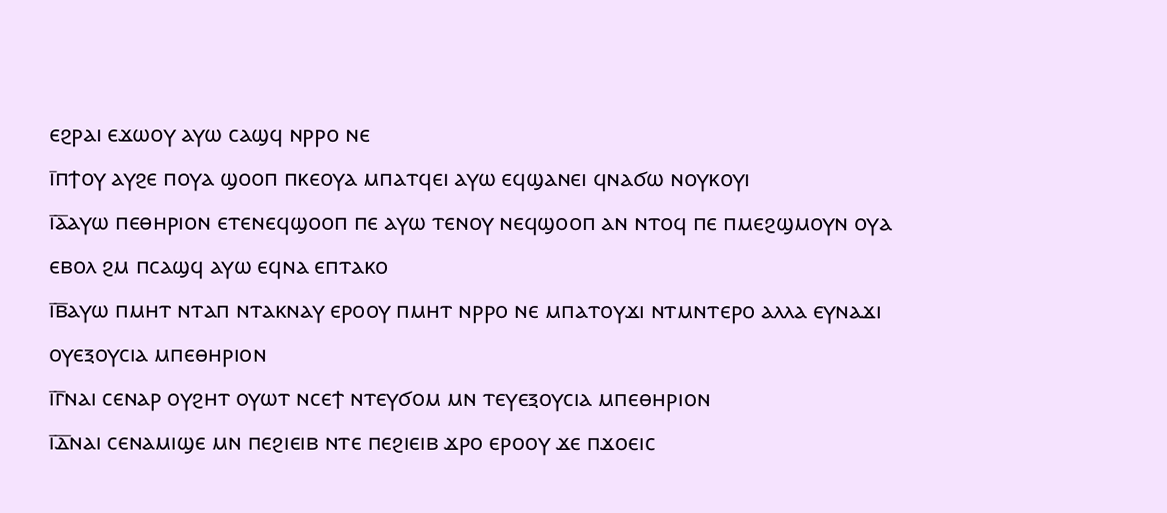ⲉϩⲣⲁⲓ ⲉϫⲱⲟⲩ ⲁⲩⲱ ⲥⲁϣϥ ⲛⲣⲣⲟ ⲛⲉ
ⲓ̅ⲡϯⲟⲩ ⲁⲩϩⲉ ⲡⲟⲩⲁ ϣⲟⲟⲡ ⲡⲕⲉⲟⲩⲁ ⲙⲡⲁⲧϥⲉⲓ ⲁⲩⲱ ⲉϥϣⲁⲛⲉⲓ ϥⲛⲁϭⲱ ⲛⲟⲩⲕⲟⲩⲓ
ⲓ̅ⲁ̅ⲁⲩⲱ ⲡⲉⲑⲏⲣⲓⲟⲛ ⲉⲧⲉⲛⲉϥϣⲟⲟⲡ ⲡⲉ ⲁⲩⲱ ⲧⲉⲛⲟⲩ ⲛⲉϥϣⲟⲟⲡ ⲁⲛ ⲛⲧⲟϥ ⲡⲉ ⲡⲙⲉϩϣⲙⲟⲩⲛ ⲟⲩⲁ ⲉⲃⲟⲗ ϩⲙ ⲡⲥⲁϣϥ ⲁⲩⲱ ⲉϥⲛⲁ ⲉⲡⲧⲁⲕⲟ
ⲓ̅ⲃ̅ⲁⲩⲱ ⲡⲙⲏⲧ ⲛⲧⲁⲡ ⲛⲧⲁⲕⲛⲁⲩ ⲉⲣⲟⲟⲩ ⲡⲙⲏⲧ ⲛⲣⲣⲟ ⲛⲉ ⲙⲡⲁⲧⲟⲩϫⲓ ⲛⲧⲙⲛⲧⲉⲣⲟ ⲁⲗⲗⲁ ⲉⲩⲛⲁϫⲓ ⲟⲩⲉⲝⲟⲩⲥⲓⲁ ⲙⲡⲉⲑⲏⲣⲓⲟⲛ
ⲓ̅ⲅ̅ⲛⲁⲓ ⲥⲉⲛⲁⲣ ⲟⲩϩⲏⲧ ⲟⲩⲱⲧ ⲛⲥⲉϯ ⲛⲧⲉⲩϭⲟⲙ ⲙⲛ ⲧⲉⲩⲉⲝⲟⲩⲥⲓⲁ ⲙⲡⲉⲑⲏⲣⲓⲟⲛ
ⲓ̅ⲇ̅ⲛⲁⲓ ⲥⲉⲛⲁⲙⲓϣⲉ ⲙⲛ ⲡⲉϩⲓⲉⲓⲃ ⲛⲧⲉ ⲡⲉϩⲓⲉⲓⲃ ϫⲣⲟ ⲉⲣⲟⲟⲩ ϫⲉ ⲡϫⲟⲉⲓⲥ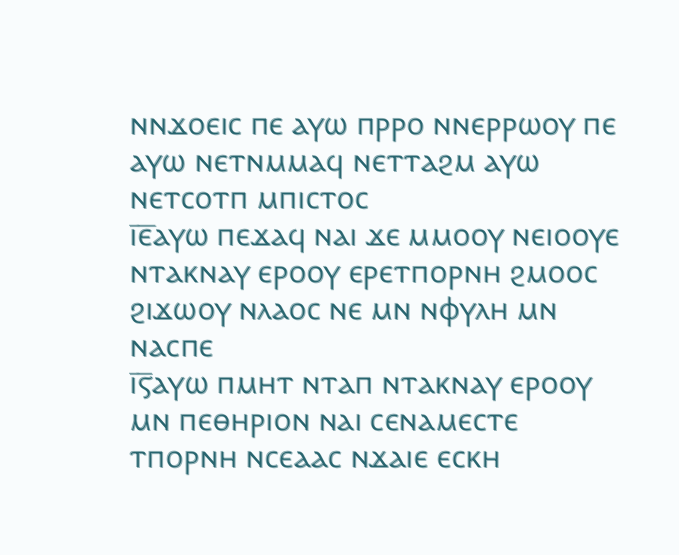ⲛⲛϫⲟⲉⲓⲥ ⲡⲉ ⲁⲩⲱ ⲡⲣⲣⲟ ⲛⲛⲉⲣⲣⲱⲟⲩ ⲡⲉ ⲁⲩⲱ ⲛⲉⲧⲛⲙⲙⲁϥ ⲛⲉⲧⲧⲁϩⲙ ⲁⲩⲱ ⲛⲉⲧⲥⲟⲧⲡ ⲙⲡⲓⲥⲧⲟⲥ
ⲓ̅ⲉ̅ⲁⲩⲱ ⲡⲉϫⲁϥ ⲛⲁⲓ ϫⲉ ⲙⲙⲟⲟⲩ ⲛⲉⲓⲟⲟⲩⲉ ⲛⲧⲁⲕⲛⲁⲩ ⲉⲣⲟⲟⲩ ⲉⲣⲉⲧⲡⲟⲣⲛⲏ ϩⲙⲟⲟⲥ ϩⲓϫⲱⲟⲩ ⲛⲗⲁⲟⲥ ⲛⲉ ⲙⲛ ⲛⲫⲩⲗⲏ ⲙⲛ ⲛⲁⲥⲡⲉ
ⲓ̅ⲋ̅ⲁⲩⲱ ⲡⲙⲏⲧ ⲛⲧⲁⲡ ⲛⲧⲁⲕⲛⲁⲩ ⲉⲣⲟⲟⲩ ⲙⲛ ⲡⲉⲑⲏⲣⲓⲟⲛ ⲛⲁⲓ ⲥⲉⲛⲁⲙⲉⲥⲧⲉ ⲧⲡⲟⲣⲛⲏ ⲛⲥⲉⲁⲁⲥ ⲛϫⲁⲓⲉ ⲉⲥⲕⲏ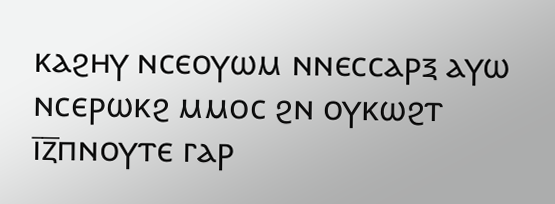ⲕⲁϩⲏⲩ ⲛⲥⲉⲟⲩⲱⲙ ⲛⲛⲉⲥⲥⲁⲣⲝ ⲁⲩⲱ ⲛⲥⲉⲣⲱⲕϩ ⲙⲙⲟⲥ ϩⲛ ⲟⲩⲕⲱϩⲧ
ⲓ̅ⲍ̅ⲡⲛⲟⲩⲧⲉ ⲅⲁⲣ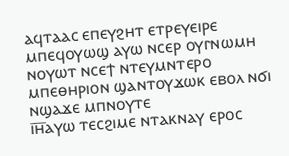ⲁϥⲧⲁⲁⲥ ⲉⲡⲉⲩϩⲏⲧ ⲉⲧⲣⲉⲩⲉⲓⲣⲉ ⲙⲡⲉϥⲟⲩⲱϣ ⲁⲩⲱ ⲛⲥⲉⲣ ⲟⲩⲅⲛⲱⲙⲏ ⲛⲟⲩⲱⲧ ⲛⲥⲉϯ ⲛⲧⲉⲩⲙⲛⲧⲉⲣⲟ ⲙⲡⲉⲑⲏⲣⲓⲟⲛ ϣⲁⲛⲧⲟⲩϫⲱⲕ ⲉⲃⲟⲗ ⲛϭⲓ ⲛϣⲁϫⲉ ⲙⲡⲛⲟⲩⲧⲉ
ⲓ̅ⲏ̅ⲁⲩⲱ ⲧⲉⲥϩⲓⲙⲉ ⲛⲧⲁⲕⲛⲁⲩ ⲉⲣⲟⲥ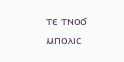ⲧⲉ ⲧⲛⲟϭ ⲙⲡⲟⲗⲓⲥ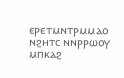ⲉⲣⲉⲧⲙⲛⲧⲣⲙⲙⲁⲟ ⲛϩⲏⲧⲥ ⲛⲛⲣⲣⲱⲟⲩ ⲙⲡⲕⲁϩ